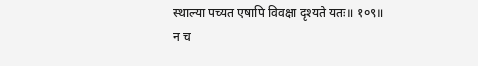स्थाल्या पच्यत एषापि विवक्षा दृश्यते यतः॥ १०९॥
न च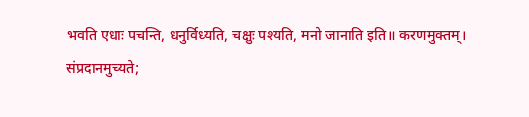भवति एधाः पचन्ति, धनुर्विध्यति, चक्षुः पश्यति, मनो जानाति इति॥ करणमुक्तम्।
संप्रदानमुच्यते;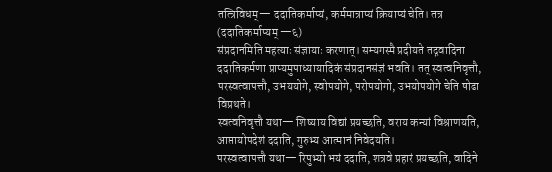तत्त्रिविधम्— ददातिकर्माप्यं, कर्ममात्राप्यं क्रियाप्यं चेति। तत्र (ददातिकर्माप्यम् —६)
संप्रदानमिति महत्याः संज्ञायाः करणात्। सम्यगस्मै प्रदीयते तद्गवादिना ददातिकर्मणा प्राप्यमुपाध्यायादिकं संप्रदानसंज्ञं भवति। तत् स्वत्वनिवृत्तौ, परस्वत्वापत्तौ, उभययोगे, स्वोपयोगे, परोपयोगो, उभयोपयोगे चेति षोढा विप्रथते।
स्वत्वनिवृत्तौ यथा— शिष्याय विद्यां प्रयच्छति, वराय कन्यां विश्राणयति, आप्तायोपदेशं ददाति, गुरुभ्य आत्मानं निवेदयति।
परस्वत्वापत्तौ यथा— रिपुभ्यो भयं ददाति, शत्रवे प्रहारं प्रयच्छति, वादिने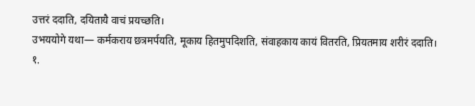उत्तरं ददाति, दयितायै वाचं प्रयच्छति।
उभययोगे यथा— कर्मकराय छत्रमर्पयति, मूकाय हितमुपदिशति, संवाहकाय कायं वितरति, प्रियतमाय शरीरं ददाति।
१.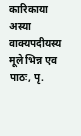कारिकाया अस्या वाक्यपदीयस्य मूले भिन्न एव पाठः, पृ.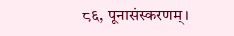८६, पूनासंस्करणम्।